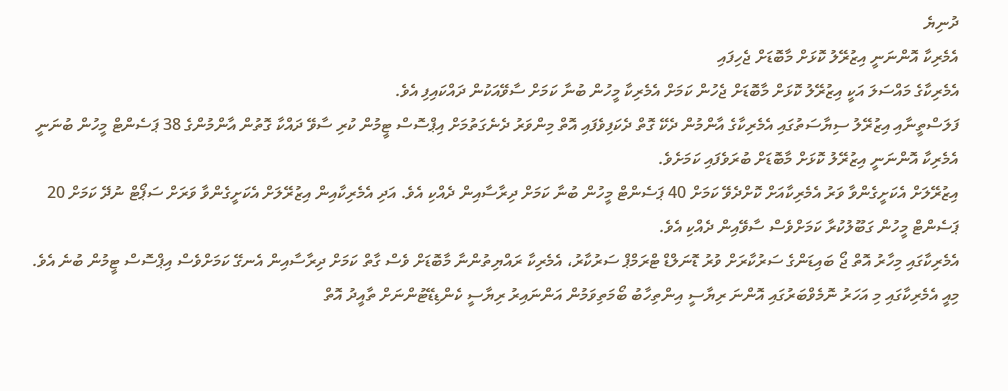ދުނިޔެ
އެމެރިކާ އޮންނަނީ އިޒުރޭލު ކޮޅަށް މާބޮޑަށް ޖެހިފައި
އެމެރިކާގެ މައްސަލަ އަކީ އިޒުރޭލު ކޮޅަށް މާބޮޑަށް ޖެހުން ކަމަށް އެމެރިކާ މީހުން ބުނާ ކަމަށް ސާވޭއަކުން ދައްކައިފި އެވެ.
ފަލަސްތީނާއި އިޒުރޭލު ސިޔާސަތުގައި އެމެރިކާގެ އާންމުން ދެކޭ ގޮތް ދެކަފިވެފައި އޮތް މިންވަރު ދެނެގަތުމަށް އިޕްސޮސް ޓީމުން ކުރި ސާވޭ ދައްކާ ގޮތުން އާންމުންގެ 38 ޕަސެންޓް މީހުން ބުނަނީ އެމެރިކާ އޮންނަނީ އިޒުރޭލު ކޮޅަށް މާބޮޑަށް ބުރަވެފައި ކަމަށެވެ.
އިޒުރޭލަށް އެކަށީގެންވާ ވަރު އެމެރިކާއަށް ކޮށްދެވޭ ކަމަށް 40 ޕަސެންޓް މީހުން ބުނާ ކަމަށް ދިރާސާއިން ދެއްކި އެވެ. އަދި އެމެރިކާއިން އިޒުރޭލަށް އެކަށީގެންވާ ވަރަށް ސަޕޯޓް ނުދޭ ކަމަށް 20 ޕަސެންޓް މީހުން ގަބޫލުކުރާ ކަމަށްވެސް ސާވޭއިން ދެއްކި އެވެ.
އެމެރިކާގައި މިހާރު އޮތް ޖޯ ބައިޑަންގެ ސަރުކާރަށް ވުރު ޑޮނަލްޑް ޓްރަމްޕް ސަރުކާރު، އެމެރިކާ ރައްޔިތުންނާ މާބޮޑަށް ވެސް ގާތް ކަމަށް ދިރާސާއިން އެނގޭ ކަމަށްވެސް އިޕްސޮސް ޓީމުން ބުނެ އެވެ.
މިއީ އެމެރިކާގައި މި އަހަރު ނޮމެވްބަރުގައި އޮންނަ ރިޔާސީ އިންތިހާބު ބޯމަތިވަމުން އަންނައިރު ރިޔާސީ ކެންޑިޑޭޓުންނަށް ތާއީދު އޮތް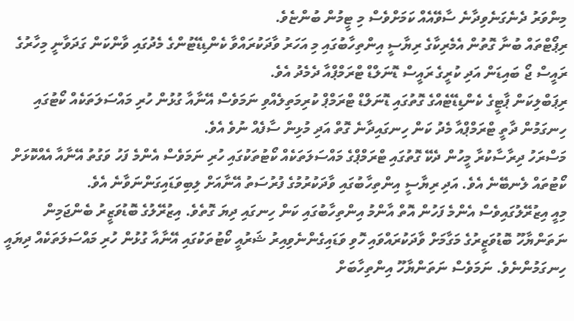މިންވަރު ދެނެގަނެވިދާނެ ސާވޭއެއް ކަމަށްވެސް މި ޓީމުން ބުންޏެވެ.
ރިޕޯޓްތައް ބުނާ ގޮތުން އެމެރިކާގެ ރިޔާސީ އިންތިހާބުގައި މި އަހަރު ވާދަކުރައްވާ ކެންޑިޑޭޓުންގެ މެދުގައި ވާންކަން ގަދަވާނީ މިހާރުގެ ރައީސް ޖޯ ބައިޑަން އަދި ކުރީގެ ރައީސް ޑޮނަލްޑް ޓްރަމްޕްއާ ދެމެދު އެވެ.
ރިޕަބްލިކަން ޕާޓީގެ ކެންޑިޑޭޓެއްގެ ގޮތުގައި ޑޮނަލްޑް ޓްރަމްޕް ކުރިމަތިލެއްވި ނަމަވެސް އޭނާއާ ގުޅުން ހުރި މައްސަލަތަކެއް ކޯޓުގައި ހިނގަމުން ދާތީ ޓްރަމްޕްއާ މެދު ކަން ހިނގައިދާނެ ގޮތް އަދި މުޅިން ސާފެއް ނުވެ އެވެ.
މަސްރަހު ދިރާސާކުރާ މީހުން ދެކޭ ގޮތުގައި ޓްރަމްޕްގެ މައްސަލަތަކެއް ކޯޓުތަކުގައި ހުރި ނަމަވެސް އެންމެ ފަހު ވަގުތު އޭނާއާ އެއްކޮޅަށް ކޯޓުތައް ލެނބޭނެ އެވެ. އަދި ރިޔާސީ އިންތިހާބުގައި ވާދަކުރުމުގެ ފުރުސަތު އޭނާއަށް ލިބިވަޑައިގަންނަވާނެ އެވެ.
މިއީ އިޒުރޭލުގައިވެސް އެންމެ ފަހުން އޮތް އާންމު އިންތިހާބުގައި ކަން ހިނގައި ދިޔަ ގޮތެވެ. އިޒުރޭލުގެ ބޮޑުވަޒީރު ބެންޖަމިން ނަތަންޔާހޫ ބޮޑުވަޒީރުގެ މަގާމަށް ވާދަކުރައްވައި ހޮވި ވަޑައިގެންނެވިއިރު ޝަރުއީ ކޯޓުތަކުގައި އޭނާއާ ގުޅުން ހުރި މައްސަލަތަކެއް ދިޔައީ ހިނގަމުންނެވެ. ނަމަވެސް ނަތަންޔާހޫ އިންތިހާބަށް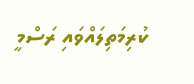ކުރިމަތިލައްވައި ރަސްމީ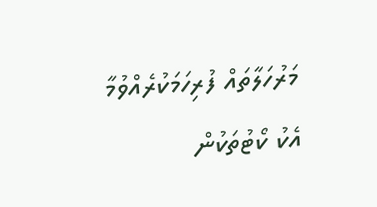މަރުހަލާތައް ފުރިހަމަކުރެއްވުމާ އެކު ކޯޓުތަކުން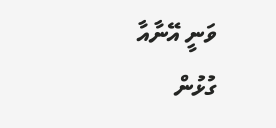ވަނީ އޭނާއާ ގުޅުން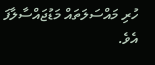ހުރި މައްސަލަތައް މަޑުޖައްސާލާފަ އެވެ.